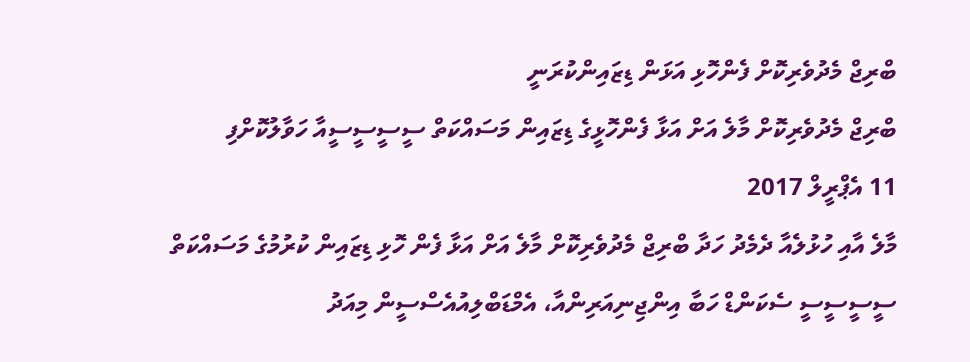ބްރިޖް މެދުވެރިކޮށް ފެންހޮޅި އަޅަން ޑިޒައިންކުރަނީ
ބްރިޖް މެދުވެރިކޮށް މާލެ އަށް އަޅާ ފެންހޮޅީގެ ޑިޒައިން މަސައްކަތް ސީސީސީސީއާ ހަވާލުކޮށްފި
11 އެޕްރީލް 2017
މާލެ އާއި ހުޅުލެއާ ދެމެދު ހަދާ ބްރިޖް މެދުވެރިކޮށް މާލެ އަށް އަޅާ ފެން ހޮޅި ޑިޒައިން ކުރުމުގެ މަސައްކަތް ސީސީސީސީ ސެކަންޑް ހަބާ އިންޖިނިއަރިންއާ، އެމްޑަބްލިއުއެސްސީން މިއަދު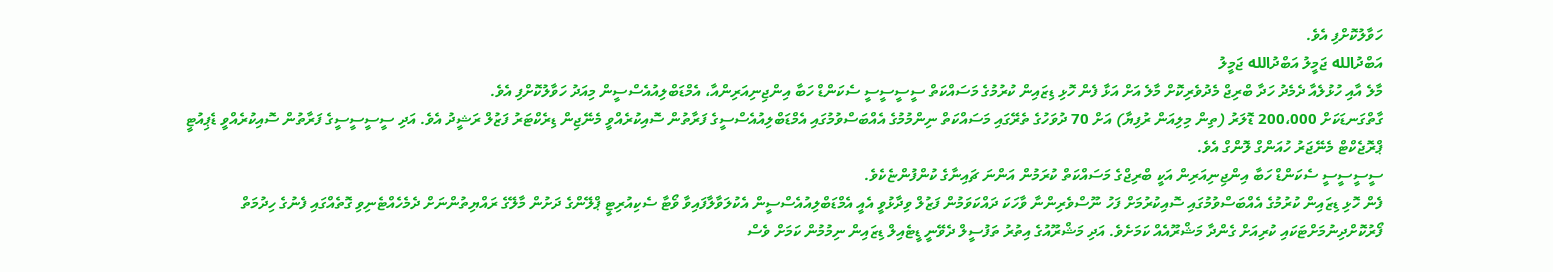ހަވާލުކޮށްފި އެވެ.
އަބްދުالله ޖަމީލު އަބްދުالله ޖަމީލު
މާލެ އާއި ހުޅުލެއާ ދެމެދު ހަދާ ބްރިޖް މެދުވެރިކޮށް މާލެ އަށް އަޅާ ފެން ހޮޅި ޑިޒައިން ކުރުމުގެ މަސައްކަތް ސީސީސީސީ ސެކަންޑް ހަބާ އިންޖިނިއަރިންއާ، އެމްޑަބްލިއުއެސްސީން މިއަދު ހަވާލުކޮށްފި އެވެ.
ގާތްގަނޑަކަށް 200،000 ޑޮލަރު (ތިން މިލިއަން ރުފިޔާ) އަށް 70 ދުވަހުގެ ތެރޭގައި މަސައްކަތް ނިންމުމުގެ އެއްބަސްވުމުގައި އެމްޑަބްލިއުއެސްސީގެ ފަރާތުން ސޮއިކުރެއްވީ މެނޭޖިން ޑިރެކްޓަރު ފަޒުލް ރަޝީދު އެވެ. އަދި ސީސީސީސީގެ ފަރާތުން ސޮއިކުރެއްވީ ޑެޕިއުޓީ ޕްރޮޖެކްޓް މެނޭޖަރު ހުއަންގް ލޮންގް އެވެ.
ސީސީސީސީ ސެކަންޑް ހަބާ އިންޖިނިއަރިން އަކީ ބްރިޖްގެ މަސައްކަތް ކުރަމުން އަންނަ ޗައިނާގެ ކުންފުންޏެކެވެ.
ފެން ހޮޅި ޑިޒައިން ކުރުމުގެ އެއްބަސްވުމުގައި ސޮއިކުރުމަށް ފަހު ނޫސްވެރިންނާ ވާހަކަ ދައްކަވަމުން ފަޒުލް ވިދާޅުވީ އެއީ އެމްޑަބްލިއުއެސްސީން އެކުލަވާލާފައިވާ ވޯޓާ ސެކިއުރިޓީ ޕްލޭންގެ ދަށުން މާލޭގެ ރައްޔިތުންނަށް ދެމެހެއްޓެނިވި ގޮތެއްގައި ފެނުގެ ހިދުމަތް ފޯރުކޮށްދިނުމަށްޓަކައި ކުރިއަށް ގެންދާ މަޝްރޫއެއް ކަމަށެވެ. އަދި މަޝްރޫއުގެ އިތުރު ތަފުސީލް ދެވޭނީ ޑީޓެއިލް ޑިޒައިން ނިމުމުން ކަމަށް ވެސް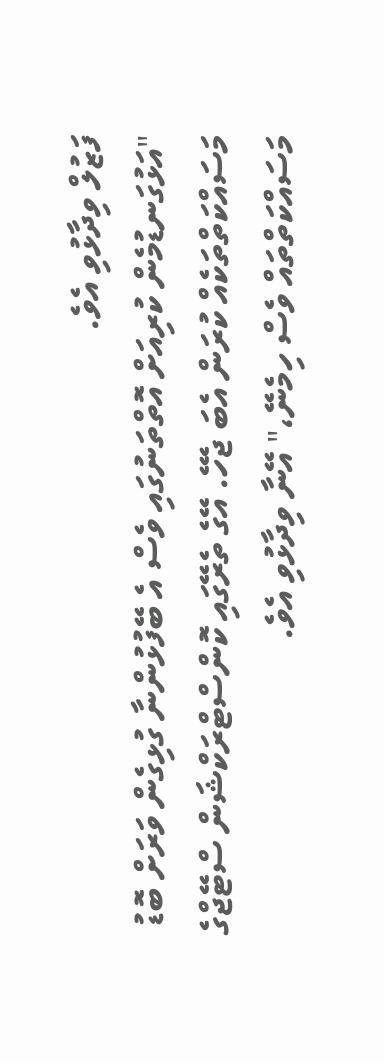ފަޒުލް ވިދާޅުވި އެވެ.
"އަޅުގަނޑުމެން ކުރިއަށް އޮތްތަނުގައި ވެސް އެ ބޭފުޅުންނާ ގުޅިގެން ވަރަށް ބޮޑު މަސައްކަތްތަކެއް ކުރަން އެބަ ޖެހޭ. އޭގެ ތެރޭގައި ކޮންސްޓްރަކްޝަން ސްޓޭޖްގެ މަސައްކަތްތައް ވެސް ހިމެނޭ،" އޭނާ ވިދާޅުވި އެވެ.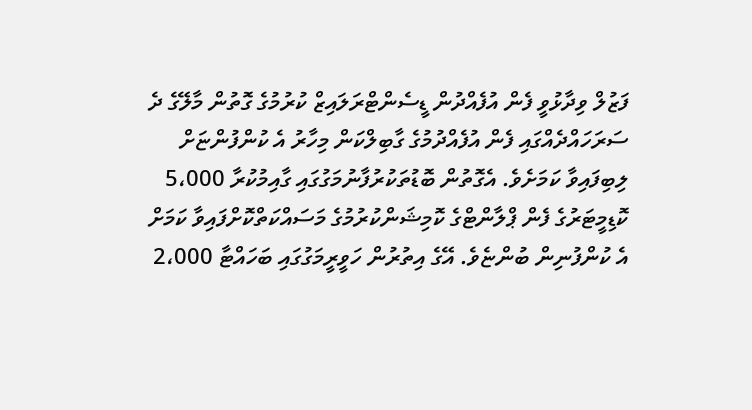ފަޒުލް ވިދާޅުވީ ފެން އުފެއްދުން ޑީސެންޓްރަލައިޒް ކުރުމުގެ ގޮތުން މާލޭގެ ދެ ސަރަހައްދެއްގައި ފެން އުފެއްދުމުގެ ގާބިލްކަން މިހާރު އެ ކުންފުންޏަށް ލިބިފައިވާ ކަމަށެވެ. އެގޮތުން ބޮޑުތަކުރުފާނުމަގުގައި ގާއިމުކުރާ 5،000 ކޮޑިމީޓަރުގެ ފެން ޕްލާންޓްގެ ކޮމިޝަންކުރުމުގެ މަސައްކަތްކޮށްފައިވާ ކަމަށް އެ ކުންފުނިން ބުންޏެވެ. އޭގެ އިތުރުން ހަވީރީމަގުގައި ބަހައްޓާ 2،000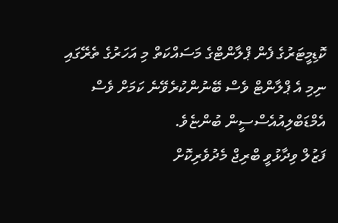ކޮޑިމީޓަރުގެ ފެން ޕްލާންޓްގެ މަސައްކަތް މި އަހަރުގެ ތެރޭގައި ނިމި އެ ޕްލާންޓް ވެސް ބޭނުންކުރެވޭނެ ކަމަށް ވެސް އެމްޑަބްލިއުއެސްސީން ބުންޏެވެ.
ފަޒުލް ވިދާޅުވީ ބްރިޖް މެދުވެރިކޮށް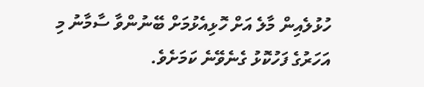ހުޅުލެއިން މާލެ އަށް ހޮޅިއެޅުމަށް ބޭނުންވާ ސާމާނު މި އަހަރުގެ ފަހުކޮޅު ގެނެވޭނެ ކަމަށެވެ.